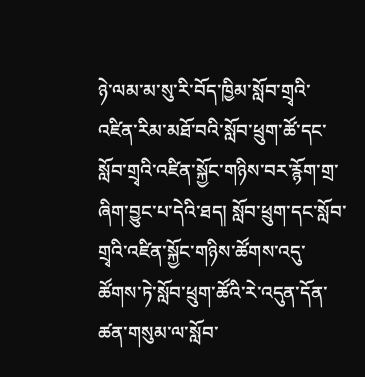ཉེ་ལམ་མ་སུ་རི་བོད་ཁྱིམ་སློབ་གྲྭའི་འཛིན་རིམ་མཐོ་བའི་སློབ་ཕྲུག་ཚོ་དང་སློབ་གྲྭའི་འཛིན་སྐྱོང་གཉིས་བར་རྙོག་གྲ་ཞིག་བྱུང་པ་དེའི་ཐད། སློབ་ཕྲུག་དང་སློབ་གྲྭའི་འཛིན་སྐྱོང་གཉིས་ཚོགས་འདུ་ཚོགས་ཏེ་སློབ་ཕྲུག་ཚོའི་རེ་འདུན་དོན་ཚན་གསུམ་ལ་སློབ་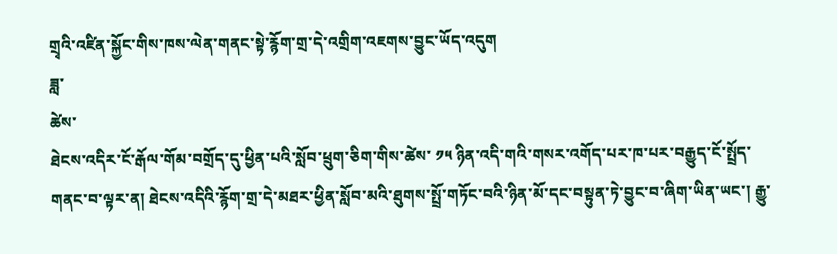གྲྭའི་འཛིན་སྐྱོང་གིས་ཁས་ལེན་གནང་སྟེ་རྙོག་གྲ་དེ་འགྲིག་འཇགས་བྱུང་ཡོད་འདུག
ཟླ་
ཚེས་
ཐེངས་འདིར་ངོ་རྒོལ་གོམ་བགྲོད་དུ་ཕྱིན་པའི་སློབ་ཕྲུག་ཅིག་གིས་ཚེས་ ༡༥ ཉིན་འདི་གའི་གསར་འགོད་པར་ཁ་པར་བརྒྱུད་ངོ་སྤྲོད་གནང་བ་ལྟར་ན། ཐེངས་འདིའི་རྙོག་གྲ་དེ་མཐར་ཕྱིན་སློབ་མའི་ཐུགས་སྤྲོ་གཏོང་བའི་ཉིན་མོ་དང་བསྟུན་ཏེ་བྱུང་བ་ཞིག་ཡིན་ཡང་། རྒྱུ་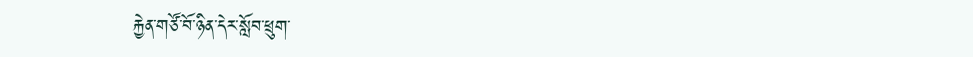རྐྱེན་གཙོ་བོ་ཉིན་དེར་སློབ་ཕྲུག་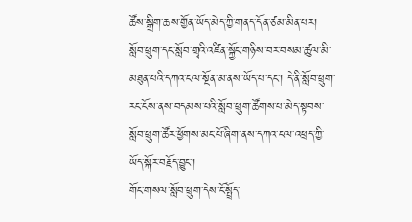ཚོས་སྒྲིག་ཆས་གྱོན་ཡོད་མེད་ཀྱི་གནད་དོན་ཙམ་མིན་པར། སློབ་ཕྲུག་དང་སློབ་གྲྭའི་འཛིན་སྐྱོང་གཉིས་བར་བསམ་ཚུལ་མི་མཐུན་པའི་དཀའ་ངལ་སྔོན་མ་ནས་ཡོད་པ་དང་། དེ་ནི་སློབ་ཕྲུག་རང་ངོས་ནས་བདམས་པའི་སློབ་ཕྲུག་ཚོགས་པ་མེད་སྟབས་སློབ་ཕྲུག་ཚོར་ཕྱོགས་མང་པོ་ཞིག་ནས་དཀའ་ངལ་འཕྲད་ཀྱི་ཡོད་སྐོར་བརྗོད་བྱུང་།
གོང་གསལ་སློབ་ཕྲུག་དེས་ངོ་སྤྲོད་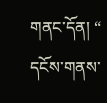གནང་དོན། “ དངོས་གནས་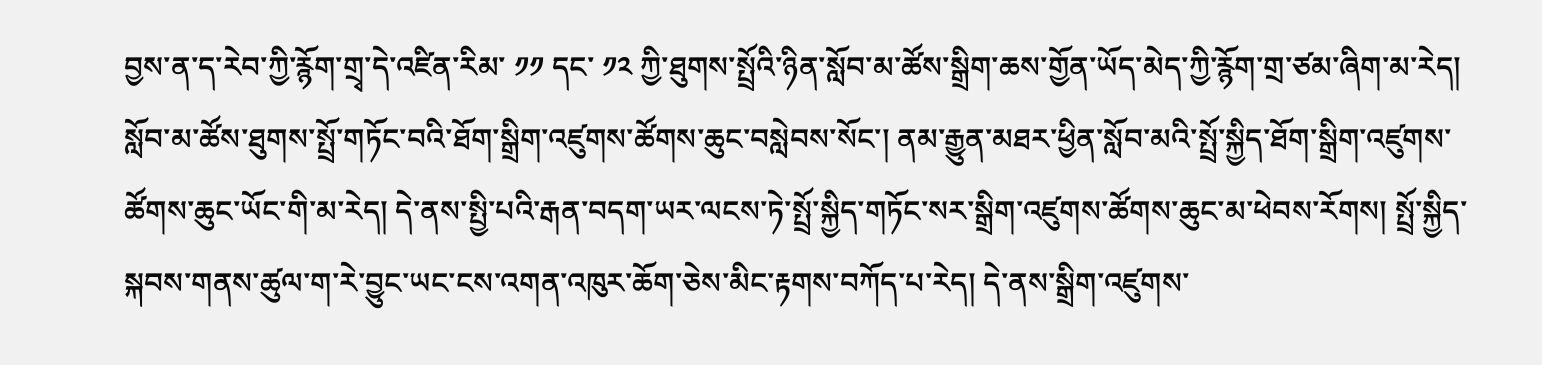བྱས་ན་ད་རེབ་ཀྱི་རྙོག་གྲྭ་དེ་འཛིན་རིམ་ ༡༡ དང་ ༡༢ ཀྱི་ཐུགས་སྤྲོའི་ཉིན་སློབ་མ་ཚོས་སྒྲིག་ཆས་གྱོན་ཡོད་མེད་ཀྱི་རྙོག་གྲ་ཙམ་ཞིག་མ་རེད། སློབ་མ་ཚོས་ཐུགས་སྤྲོ་གཏོང་བའི་ཐོག་སྒྲིག་འཛུགས་ཚོགས་ཆུང་བསླེབས་སོང་། ནམ་རྒྱུན་མཐར་ཕྱིན་སློབ་མའི་སྤྲོ་སྐྱིད་ཐོག་སྒྲིག་འཛུགས་ཚོགས་ཆུང་ཡོང་གི་མ་རེད། དེ་ནས་སྤྱི་པའི་རྒན་བདག་ཡར་ལངས་ཏེ་སྤྲོ་སྐྱིད་གཏོང་སར་སྒྲིག་འཛུགས་ཚོགས་ཆུང་མ་ཕེབས་རོགས། སྤྲོ་སྐྱིད་སྐབས་གནས་ཚུལ་ག་རེ་བྱུང་ཡང་ངས་འགན་འཁུར་ཆོག་ཅེས་མིང་རྟགས་བཀོད་པ་རེད། དེ་ནས་སྒྲིག་འཛུགས་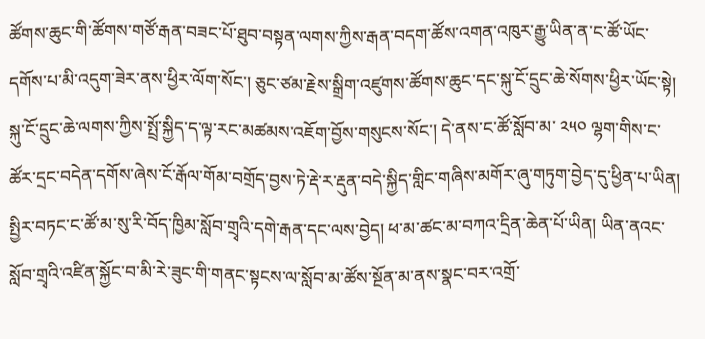ཚོགས་ཆུང་གི་ཚོགས་གཙོ་རྒན་བཟང་པོ་ཐུབ་བསྟན་ལགས་ཀྱིས་རྒན་བདག་ཚོས་འགན་འཁུར་རྒྱུ་ཡིན་ན་ང་ཚོ་ཡོང་དགོས་པ་མི་འདུག་ཟེར་ནས་ཕྱིར་ལོག་སོང་། ཅུང་ཙམ་རྗེས་སྒྲིག་འཛུགས་ཚོགས་ཆུང་དང་སྐུ་ངོ་དྲུང་ཆེ་སོགས་ཕྱིར་ཡོང་སྟེ། སྐུ་ངོ་དྲུང་ཆེ་ལགས་ཀྱིས་སྤྲོ་སྐྱིད་ད་ལྟ་རང་མཚམས་འཇོག་བྱོས་གསུངས་སོང་། དེ་ནས་ང་ཚོ་སློབ་མ་ ༢༥༠ ལྷག་གིས་ང་ཚོར་དྲང་བདེན་དགོས་ཞེས་ངོ་རྒོལ་གོམ་བགྲོད་བྱས་ཏེ་རྡེ་ར་རྡུན་བདེ་སྐྱིད་གླིང་གཞིས་མགོར་ཞུ་གཏུག་བྱེད་དུ་ཕྱིན་པ་ཡིན། སྤྱིར་བཏང་ང་ཚོ་མ་སུ་རི་བོད་ཁྱིམ་སློབ་གྲྭའི་དགེ་རྒན་དང་ལས་བྱེད། ཕ་མ་ཚང་མ་བཀའ་དྲིན་ཆེན་པོ་ཡིན། ཡིན་ནའང་སློབ་གྲྭའི་འཛིན་སྐྱོང་བ་མི་རེ་ཟུང་གི་གནང་སྟངས་ལ་སློབ་མ་ཚོས་སྔོན་མ་ནས་སྣང་བར་འགྲོ་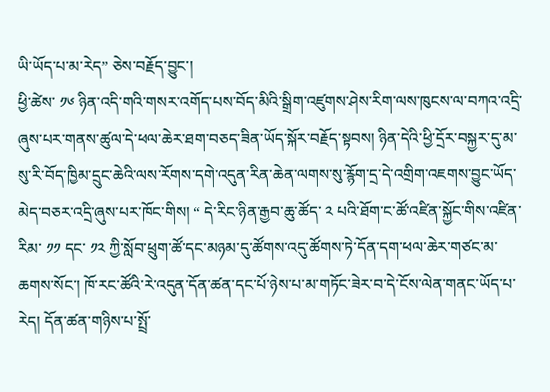ཡི་ཡོད་པ་མ་རེད” ཅེས་བརྗོད་བྱུང་།
ཕྱི་ཚེས་ ༡༦ ཉིན་འདི་གའི་གསར་འགོད་པས་བོད་མིའི་སྒྲིག་འཛུགས་ཤེས་རིག་ལས་ཁུངས་ལ་བཀའ་འདྲི་ཞུས་པར་གནས་ཚུལ་དེ་ཕལ་ཆེར་ཐག་བཅད་ཟིན་ཡོད་སྐོར་བརྗོད་སྟབས། ཉིན་དེའི་ཕྱི་དྲོར་བསྐྱར་དུ་མ་སུ་རི་བོད་ཁྱིམ་དྲུང་ཆེའི་ལས་རོགས་དགེ་འདུན་རིན་ཆེན་ལགས་སུ་རྙོག་དྲ་དེ་འགྲིག་འཇགས་བྱུང་ཡོད་མེད་བཅར་འདྲི་ཞུས་པར་ཁོང་གིས། “ དེ་རིང་ཉིན་རྒྱབ་ཆུ་ཚོད་ ༢ པའི་ཐོག་ང་ཚོ་འཛིན་སྐྱོང་གིས་འཛིན་རིམ་ ༡༡ དང་ ༡༢ ཀྱི་སློབ་ཕྲུག་ཚོ་དང་མཉམ་དུ་ཚོགས་འདུ་ཚོགས་ཏེ་དོན་དག་ཕལ་ཆེར་གཙང་མ་ཆགས་སོང་། ཁོ་རང་ཚོའི་རེ་འདུན་དོན་ཚན་དང་པོ་ཉེས་པ་མ་གཏོང་ཟེར་བ་དེ་ངོས་ལེན་གནང་ཡོད་པ་རེད། དོན་ཚན་གཉིས་པ་སྤྲོ་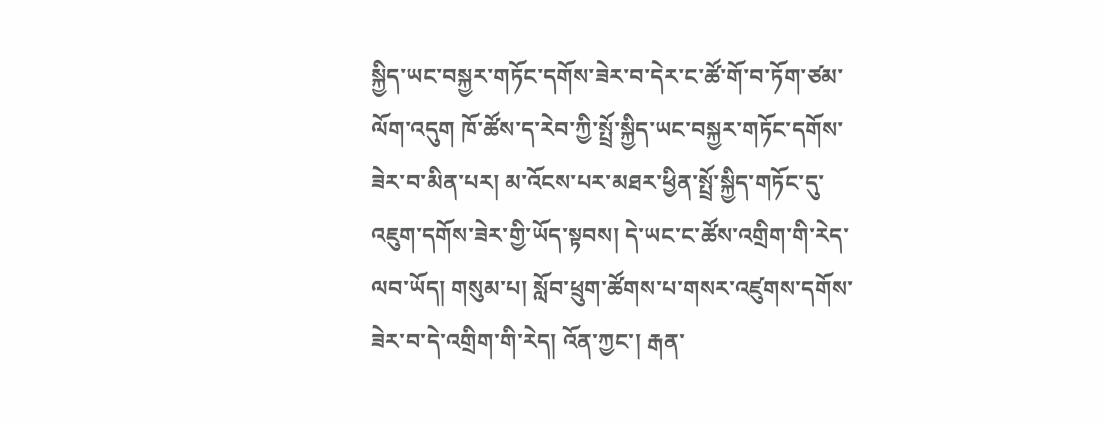སྐྱིད་ཡང་བསྐྱར་གཏོང་དགོས་ཟེར་བ་དེར་ང་ཚོ་གོ་བ་ཏོག་ཙམ་ལོག་འདུག ཁོ་ཚོས་ད་རེབ་ཀྱི་སྤྲོ་སྐྱིད་ཡང་བསྐྱར་གཏོང་དགོས་ཟེར་བ་མིན་པར། མ་འོངས་པར་མཐར་ཕྱིན་སྤྲོ་སྐྱིད་གཏོང་དུ་འཇུག་དགོས་ཟེར་གྱི་ཡོད་སྟབས། དེ་ཡང་ང་ཚོས་འགྲིག་གི་རེད་ལབ་ཡོད། གསུམ་པ། སློབ་ཕྲུག་ཚོགས་པ་གསར་འཛུགས་དགོས་ཟེར་བ་དེ་འགྲིག་གི་རེད། འོན་ཀྱང་། རྒན་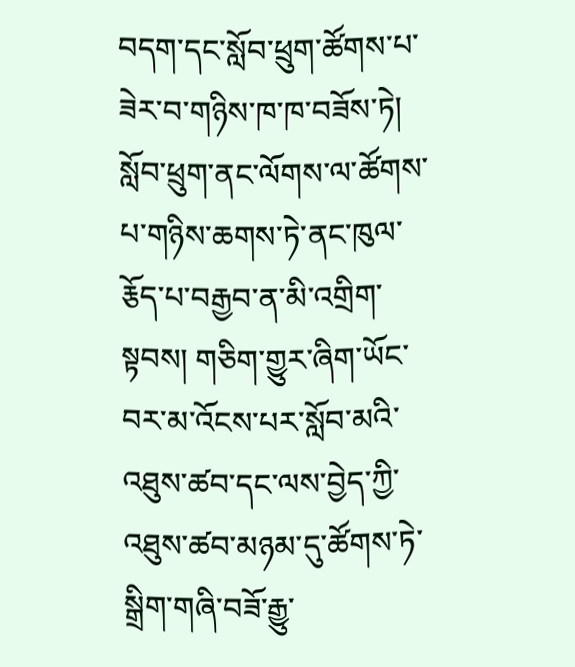བདག་དང་སློབ་ཕྲུག་ཚོགས་པ་ཟེར་བ་གཉིས་ཁ་ཁ་བཟོས་ཏེ། སློབ་ཕྲུག་ནང་ལོགས་ལ་ཚོགས་པ་གཉིས་ཆགས་ཏེ་ནང་ཁུལ་རྕོད་པ་བརྒྱབ་ན་མི་འགྲིག་སྟབས། གཅིག་གྱུར་ཞིག་ཡོང་བར་མ་འོངས་པར་སློབ་མའི་འཐུས་ཚབ་དང་ལས་བྱེད་ཀྱི་འཐུས་ཚབ་མཉམ་དུ་ཚོགས་ཏེ་སྒྲིག་གཞི་བཟོ་རྒྱུ་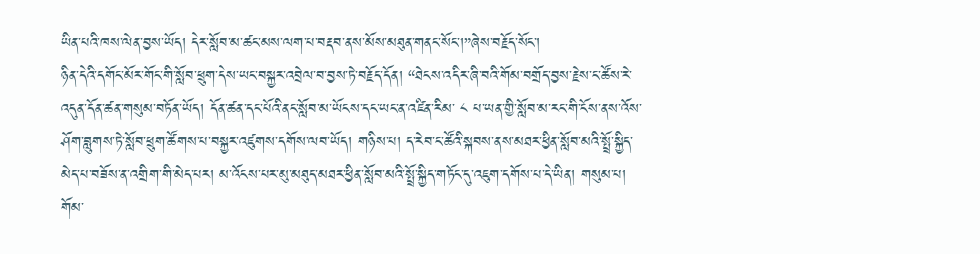ཡིན་པའི་ཁས་ལེན་བྱས་ཡོད། དེར་སློབ་མ་ཚང་མས་ལག་པ་བརྡབ་ནས་མོས་མཐུན་གནང་སོང་།”ཞེས་བརྗོད་སོང་།
ཉིན་དེའི་དགོང་མོར་གོང་གི་སློབ་ཕྲུག་དེས་ཡང་བསྐྱར་འབྲེལ་བ་བྱས་ཏེ་བརྗོད་དོན། “ཐེངས་འདིར་ཞི་བའི་གོམ་བགྲོད་བྱས་རྗེས་ང་ཚོས་རེ་འདུན་དོན་ཚན་གསུམ་བཏོན་ཡོད། དོན་ཚན་དང་པོའི་ནང་སློབ་མ་ཡོངས་དང་ཡང་ན་འཛིན་རིམ་ ༨ པ་ཡན་གྱི་སློབ་མ་རང་གི་ངོས་ནས་འོས་ཤོག་བླུགས་ཏེ་སློབ་ཕྲུག་ཚོགས་པ་བསྐྱར་འཛུགས་དགོས་ལབ་ཡོད། གཉིས་པ། ད་རེབ་ང་ཚོའི་སྐབས་ནས་མཐར་ཕྱིན་སློབ་མའི་སྤྲོ་སྐྱིད་མེད་པ་བཟོས་ན་འགྲིག་གི་མེད་པར། མ་འོངས་པར་མུ་མཐུད་མཐར་ཕྱིན་སློབ་མའི་སྤྲོ་སྐྱིད་གཏོང་དུ་འཇུག་དགོས་པ་དེ་ཡིན། གསུམ་པ། གོམ་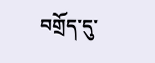བགྲོད་དུ་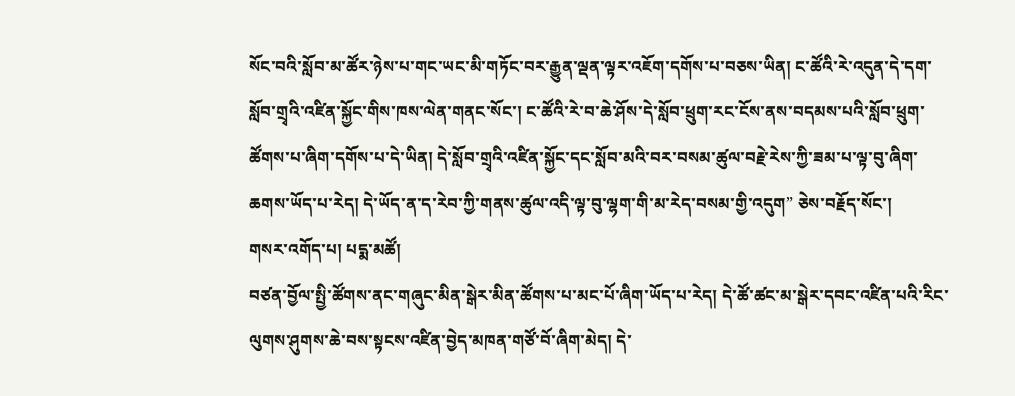སོང་བའི་སློབ་མ་ཚོར་ཉེས་པ་གང་ཡང་མི་གཏོང་བར་རྒྱུན་ལྡན་ལྟར་འཇོག་དགོས་པ་བཅས་ཡིན། ང་ཚོའི་རེ་འདུན་དེ་དག་སློབ་གྲྭའི་འཛིན་སྐྱོང་གིས་ཁས་ལེན་གནང་སོང་། ང་ཚོའི་རེ་བ་ཆེ་ཤོས་དེ་སློབ་ཕྲུག་རང་ངོས་ནས་བདམས་པའི་སློབ་ཕྲུག་ཚོགས་པ་ཞིག་དགོས་པ་དེ་ཡིན། དེ་སློབ་གྲྭའི་འཛིན་སྐྱོང་དང་སློབ་མའི་བར་བསམ་ཚུལ་བརྗེ་རེས་ཀྱི་ཟམ་པ་ལྟ་བུ་ཞིག་ཆགས་ཡོད་པ་རེད། དེ་ཡོད་ན་ད་རེབ་ཀྱི་གནས་ཚུལ་འདི་ལྟ་བུ་ལྷག་གི་མ་རེད་བསམ་གྱི་འདུག” ཅེས་བརྗོད་སོང་།
གསར་འགོད་པ། པདྨ་མཚོ།
བཙན་བྱོལ་སྤྱི་ཚོགས་ནང་གཞུང་མིན་སྒེར་མིན་ཚོགས་པ་མང་པོ་ཞིག་ཡོད་པ་རེད། དེ་ཚོ་ཚང་མ་སྒེར་དབང་འཛིན་པའི་རིང་ལུགས་ཤུགས་ཆེ་བས་སྟངས་འཛིན་བྱེད་མཁན་གཙོ་བོ་ཞིག་མེད། དེ་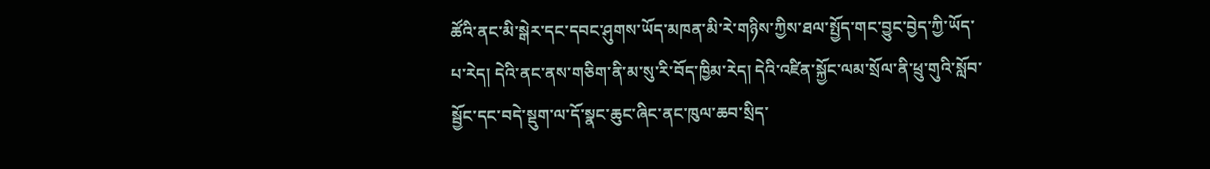ཚོའི་ནང་མི་སྒེར་དང་དབང་ཤུགས་ཡོད་མཁན་མི་རེ་གཉིས་ཀྱིས་ཐལ་སྤྱོད་གང་བྱུང་བྱེད་ཀྱི་ཡོད་པ་རེད། དེའི་ནང་ནས་གཅིག་ནི་མ་སུ་རི་བོད་ཁྱིམ་རེད། དེའི་འཛིན་སྐྱོང་ལམ་སྲོལ་ནི་ཕྲུ་གུའི་སློབ་སྦྱོང་དང་བདེ་སྡུག་ལ་དོ་སྣང་ཆུང་ཞིང་ནང་ཁུལ་ཆབ་སྲིད་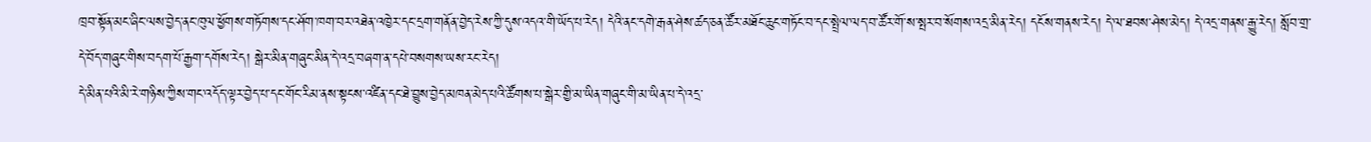ཁྲབ་སྟོན་མང་ཞིང་ལས་བྱེད་ནང་ཁུལ་ཕྱོགས་གཏོགས་དང་ཤོག་ཁག་བར་འཐེན་འཁྱེར་དང་དྲག་གནོན་བྱེད་རེས་ཀྱི་དུས་འདའ་གི་ཡོད་པ་རེད། དེའི་ནང་དགེ་རྒན་ཤེས་ཚད་ཅན་ཚོར་མཐོང་ཆུང་གཏོང་བ་དང་སྤྲེལ་ལད་བ་ཚོར་གོ་ས་སྤར་བ་སོགས་འདྲ་མིན་རེད། དངོས་གནས་རེད། དེ་ལ་ཐབས་ཤེས་མེད། དེ་འདྲ་གནས་རྒྱུ་རེད། སློབ་གྲ་དེ་བོད་གཞུང་གིས་བདག་པོ་རྒྱག་དགོས་རེད། སྒེར་མིན་གཞུང་མིན་དེ་འདྲ་བཞག་ན་དཔེ་བསགས་ཡས་རང་རེད།
དེ་མིན་པའི་མི་རེ་གཉིས་ཀྱིས་གང་འདོད་ལྟར་བྱེད་པ་དང་གོང་རིམ་ནས་སྟངས་འཛིན་དང་ཐེ་བྱུས་བྱེད་མཁན་མེད་པའི་ཚོགས་པ་སྒེར་གྱི་མ་ཡིན་གཞུང་གི་མ་ཡིན་པ་དེ་འདྲ་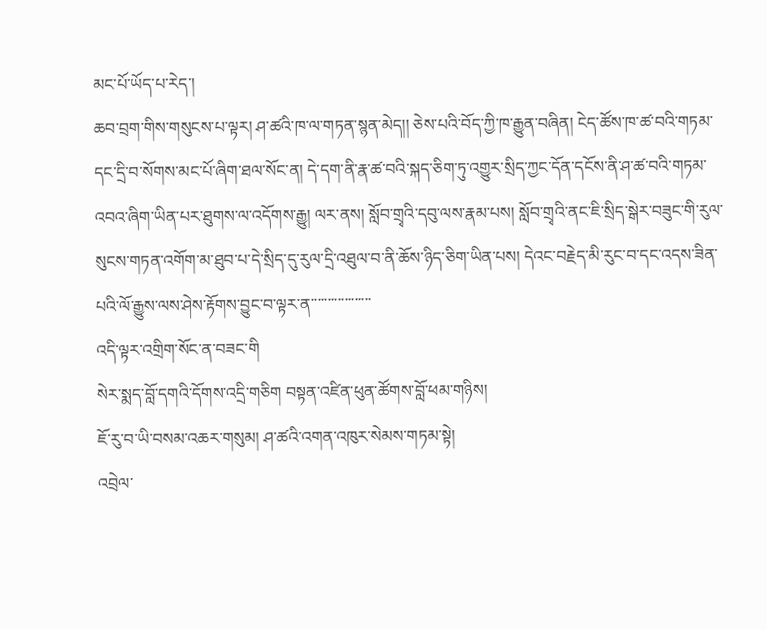མང་པོ་ཡོད་པ་རེད་།
ཆབ་བྲག་གིས་གསུངས་པ་ལྟར། ཤ་ཚའི་ཁ་ལ་གཏན་སྙན་མེད།། ཅེས་པའི་བོད་ཀྱི་ཁ་རྒྱུན་བཞིན། ངེད་ཚོས་ཁ་ཚ་བའི་གཏམ་དང་དྲི་བ་སོགས་མང་པོ་ཞིག་ཐལ་སོང་ན། དེ་དག་ནི་རྣ་ཚ་བའི་སྐད་ཅིག་ཏུ་འགྱུར་སྲིད་ཀྱང་དོན་དངོས་ནི་ཤ་ཚ་བའི་གཏམ་འབའ་ཞིག་ཡིན་པར་ཐུགས་ལ་འདོགས་རྒྱུ། ལར་ནས། སློབ་གྲྭའི་དབུ་ལས་རྣམ་པས། སློབ་གྲྭའི་ནང་ཇི་སྲིད་སྒེར་བཟུང་གི་རུལ་སུངས་གཏན་འགོག་མ་ཐུབ་པ་དེ་སྲིད་དུ་རུལ་དྲི་འཐུལ་བ་ནི་ཆོས་ཉིད་ཅིག་ཡིན་པས། དེའང་བརྗེད་མི་རུང་བ་དང་འདས་ཟིན་པའི་ལོ་རྒྱུས་ལས་ཤེས་རྟོགས་བྱུང་བ་ལྟར་ན་་་་་་་་་་་་་་་་་་
འདི་ལྟར་འགྲིག་སོང་ན་བཟང་གི
སེར་སྨད་བློ་དགའི་དོགས་འདྲི་གཅིག བསྟན་འཛིན་ཕུན་ཚོགས་བློ་ཕམ་གཉིས།
ཇོ་རུ་བ་ཡི་བསམ་འཆར་གསུམ། ཤ་ཚའི་འགན་འཁུར་སེམས་གཏམ་སྟེ།
འབྲེལ་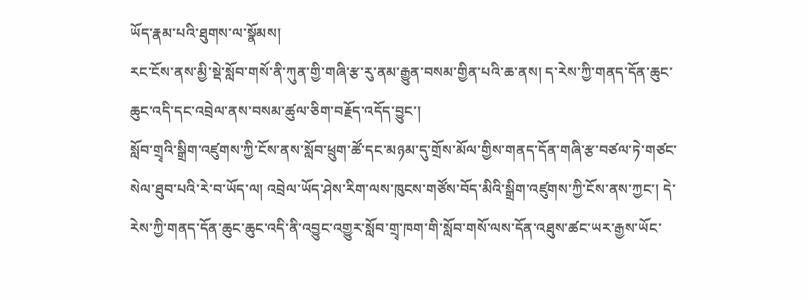ཡོད་རྣམ་པའི་ཐུགས་ལ་སྣོམས།
རང་ངོས་ནས་མྱི་སྡེ་སློབ་གསོ་ནི་ཀུན་གྱི་གཞི་རྩ་རུ་ནམ་རྒྱུན་བསམ་གྱིན་པའི་ཆ་ནས། ད་རེས་ཀྱི་གནད་དོན་ཆུང་ཆུང་འདི་དང་འབྲེལ་ནས་བསམ་ཚུལ་ཅིག་བརྗོད་འདོད་བྱུང་།
སློབ་གྲྭའི་སྒྲིག་འཛུགས་ཀྱི་ངོས་ནས་སློབ་ཕྲུག་ཚོ་དང་མཉམ་དུ་གྲོས་མོལ་གྱིས་གནད་དོན་གཞི་རྩ་བཙལ་ཏེ་གཙང་སེལ་ཐུབ་པའི་རེ་བ་ཡོད་ལ། འབྲེལ་ཡོད་ཤེས་རིག་ལས་ཁུངས་གཙོས་བོད་མིའི་སྒྲིག་འཛུགས་ཀྱི་ངོས་ནས་ཀྱང་། དེ་རེས་ཀྱི་གནད་དོན་ཆུང་ཆུང་འདི་ནི་འབྱུང་འགྱུར་སློབ་གྲྭ་ཁག་གི་སློབ་གསོ་ལས་དོན་འཐུས་ཚང་ཡར་རྒྱས་ཡོང་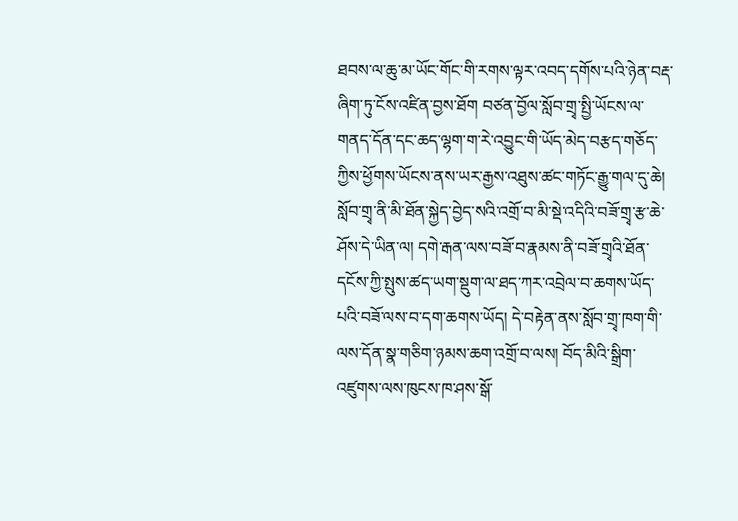ཐབས་ལ་ཆུ་མ་ཡོང་གོང་གི་རགས་ལྟར་འབད་དགོས་པའི་ཉེན་བརྡ་ཞིག་ཏུ་ངོས་འཛིན་བྱས་ཐོག བཙན་བྱོལ་སློབ་གྲྭ་སྤྱི་ཡོངས་ལ་གནད་དོན་དང་ཆད་ལྷག་ག་རེ་འབྱུང་གི་ཡོད་མེད་བརྩད་གཅོད་ཀྱིས་ཕྱོགས་ཡོངས་ནས་ཡར་རྒྱས་འཐུས་ཚང་གཏོང་རྒྱུ་གལ་དུ་ཆེ།
སློབ་གྲྭ་ནི་མི་ཐོན་སྐྱེད་བྱེད་སའི་འགྲོ་བ་མི་སྡེ་འདིའི་བཟོ་གྲྭ་རྩ་ཆེ་ཤོས་དེ་ཡིན་ལ། དགེ་རྒན་ལས་བཟོ་བ་རྣམས་ནི་བཟོ་གྲྭའི་ཐོན་དངོས་ཀྱི་སྤུས་ཚད་ཡག་སྡུག་ལ་ཐད་ཀར་འབྲེལ་བ་ཆགས་ཡོད་པའི་བཟོ་ལས་བ་དག་ཆགས་ཡོད། དེ་བརྟེན་ནས་སློབ་གྲྭ་ཁག་གི་ལས་དོན་སྣ་གཅིག་ཉམས་ཆག་འགྲོ་བ་ལས། བོད་མིའི་སྒྲིག་འཛུགས་ལས་ཁུངས་ཁ་ཤས་སྒོ་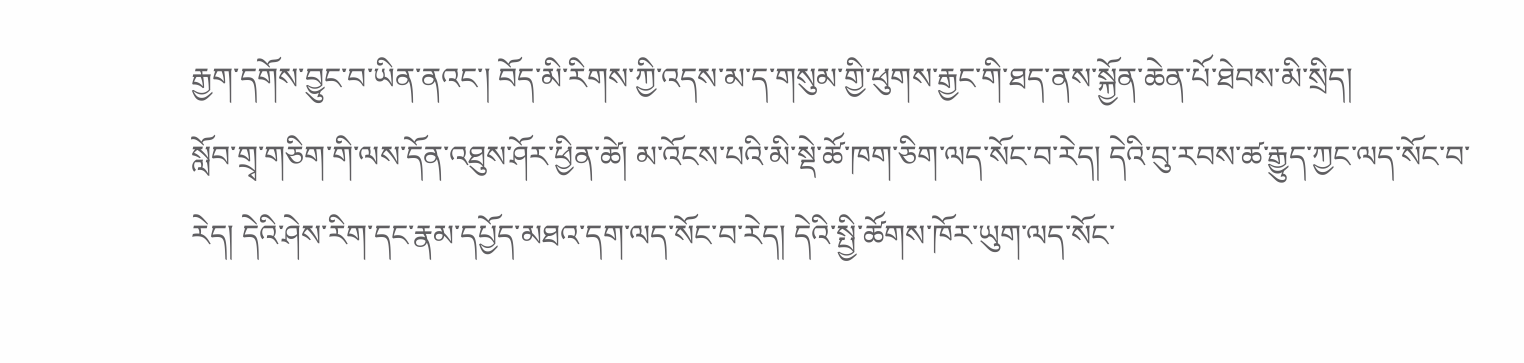རྒྱག་དགོས་བྱུང་བ་ཡིན་ནའང་། བོད་མི་རིགས་ཀྱི་འདས་མ་ད་གསུམ་གྱི་ཕུགས་རྒྱང་གི་ཐད་ནས་སྐྱོན་ཆེན་པོ་ཐེབས་མི་སྲིད།
སློབ་གྲྭ་གཅིག་གི་ལས་དོན་འཐུས་ཤོར་ཕྱིན་ཚེ། མ་འོངས་པའི་མི་སྡེ་ཚོ་ཁག་ཅིག་ལད་སོང་བ་རེད། དེའི་བུ་རབས་ཚ་རྒྱུད་ཀྱང་ལད་སོང་བ་རེད། དེའི་ཤེས་རིག་དང་རྣམ་དཔྱོད་མཐའ་དག་ལད་སོང་བ་རེད། དེའི་སྤྱི་ཚོགས་ཁོར་ཡུག་ལད་སོང་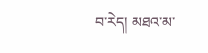བ་རེད། མཐའ་མ་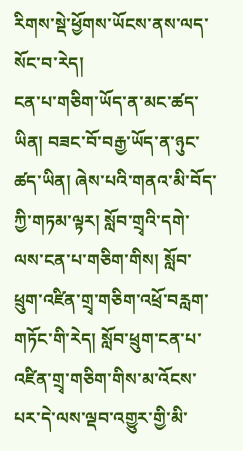རིགས་སྡེ་ཕྱོགས་ཡོངས་ནས་ལད་སོང་བ་རེད།
ངན་པ་གཅིག་ཡོད་ན་མང་ཚད་ཡིན། བཟང་བོ་བརྒྱ་ཡོད་ན་ཉུང་ཚད་ཡིན། ཞེས་པའི་གནའ་མི་བོད་ཀྱི་གཏམ་ལྟར། སློབ་གྲྭའི་དགེ་ལས་ངན་པ་གཅིག་གིས། སློབ་ཕྲུག་འཛིན་གྲྭ་གཅིག་འཕྲོ་བརླག་གཏོང་གི་རེད། སློབ་ཕྲུག་ངན་པ་འཛིན་གྲྭ་གཅིག་གིས་མ་འོངས་པར་དེ་ལས་ལྡབ་འགྱུར་གྱི་མི་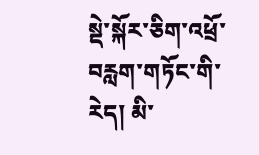སྡེ་སྐོར་ཅིག་འཕྲོ་བརླག་གཏོང་གི་རེད། མི་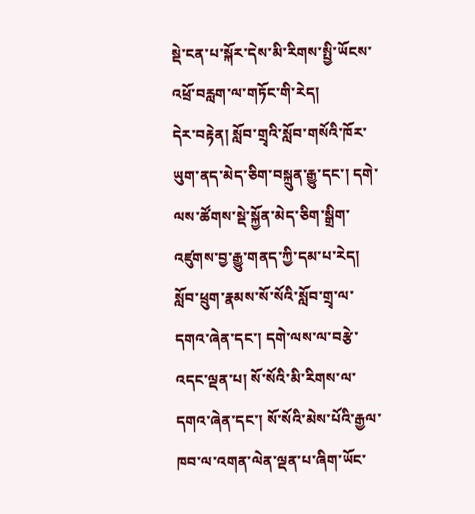སྡེ་ངན་པ་སྐོར་དེས་མི་རིགས་སྤྱི་ཡོངས་འཕྲོ་བརླག་ལ་གཏོང་གི་རེད།
དེར་བརྟེན། སློབ་གྲྭའི་སློབ་གསོའི་ཁོར་ཡུག་ནད་མེད་ཅིག་བསྐྲུན་རྒྱུ་དང་། དགེ་ལས་ཚོགས་སྡེ་སྐྱོན་མེད་ཅིག་སྒྲིག་འཛུགས་བྱ་རྒྱུ་གནད་ཀྱི་དམ་པ་རེད། སློབ་ཕྲུག་རྣམས་སོ་སོའི་སློབ་གྲྭ་ལ་དགའ་ཞེན་དང་། དགེ་ལས་ལ་བརྩེ་འདང་ལྡན་པ། སོ་སོའི་མི་རིགས་ལ་དགའ་ཞེན་དང་། སོ་སོའི་མེས་པོའི་རྒྱལ་ཁབ་ལ་འགན་ལེན་ལྡན་པ་ཞིག་ཡོང་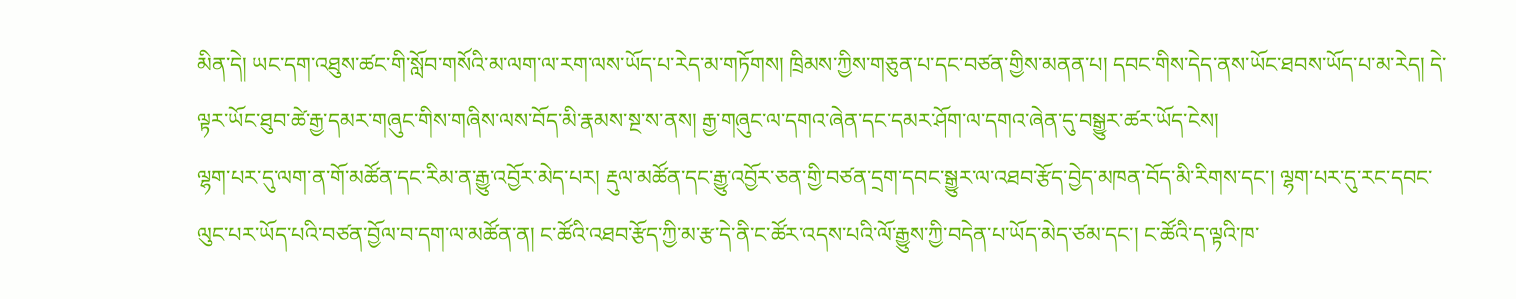མིན་དེ། ཡང་དག་འཐུས་ཚང་གི་སློབ་གསོའི་མ་ལག་ལ་རག་ལས་ཡོད་པ་རེད་མ་གཏོགས། ཁྲིམས་ཀྱིས་གཅུན་པ་དང་བཙན་གྱིས་མནན་པ། དབང་གིས་དེད་ནས་ཡོང་ཐབས་ཡོད་པ་མ་རེད། དེ་ལྟར་ཡོང་ཐུབ་ཚེ་རྒྱ་དམར་གཞུང་གིས་གཞིས་ལས་བོད་མི་རྣམས་སྔ་ས་ནས། རྒྱ་གཞུང་ལ་དགའ་ཞེན་དང་དམར་ཤོག་ལ་དགའ་ཞེན་དུ་བསྒྱུར་ཚར་ཡོད་ངེས།
ལྷག་པར་དུ་ལག་ན་གོ་མཚོན་དང་རིམ་ན་རྒྱུ་འབྱོར་མེད་པར། རྡུལ་མཚོན་དང་རྒྱུ་འབྱོར་ཅན་གྱི་བཙན་དྲག་དབང་སྒྱུར་ལ་འཐབ་རྩོད་བྱེད་མཁན་བོད་མི་རིགས་དང་། ལྷག་པར་དུ་རང་དབང་ལུང་པར་ཡོད་པའི་བཙན་བྱོལ་བ་དག་ལ་མཚོན་ན། ང་ཚོའི་འཐབ་རྩོད་ཀྱི་མ་རྩ་དེ་ནི་ང་ཚོར་འདས་པའི་ལོ་རྒྱུས་ཀྱི་བདེན་པ་ཡོད་མེད་ཙམ་དང་། ང་ཚོའི་ད་ལྟའི་ཁ་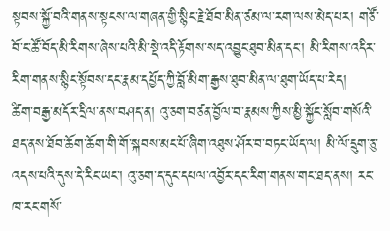སྟབས་སྐྱོ་བའི་གནས་སྟངས་ལ་གཞན་གྱི་སྙིང་རྗེ་ཐོབ་མིན་ཙམ་ལ་རག་ལས་མེད་པར། གཙོ་བོ་ང་ཚོ་བོད་མི་རིགས་ཞེས་པའི་མི་སྡེ་འདི་རྟོགས་སད་འབྱུང་ཐུབ་མིན་དང་། མི་རིགས་འདིར་རིག་གནས་སྙིང་སྟོབས་དང་རྣམ་དཔྱོད་ཀྱི་བློ་མིག་རྒྱས་ཐུབ་མིན་ལ་ཐུག་ཡོད་པ་རེད།
ཚིག་བརྒྱ་མདོར་དྲིལ་ནས་བཤད་ན། འུ་ཅག་བཙན་བྱོལ་བ་རྣམས་ཀྱིས་མྱི་སྐྱོང་སློབ་གསོའི་ཐད་ནས་ཐོབ་ཆོག་ཆོག་གི་གོ་སྐབས་མང་པོ་ཞིག་འཐུས་ཤོར་བ་བཏང་ཡོད་ལ། མི་ལོ་དྲུག་ཅུ་འདས་པའི་དུས་དེ་རིང་ཡང་། འུ་ཅག་ད་དུང་དཔལ་འབྱོར་དང་རིག་གནས་གང་ཐད་ནས། རང་ཁ་རང་གསོ་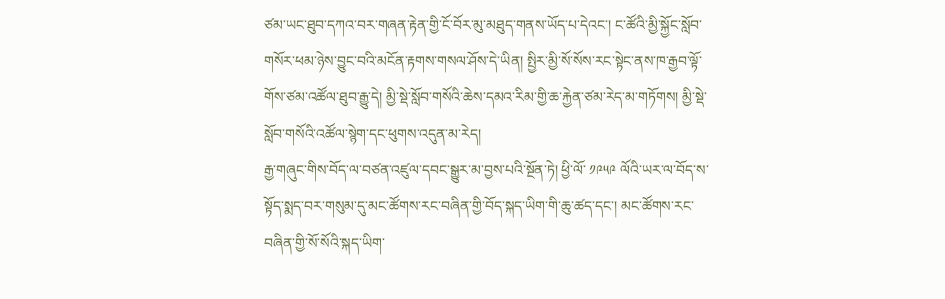ཙམ་ཡང་ཐུབ་དཀའ་བར་གཞན་རྟེན་གྱི་ངོ་བོར་མུ་མཐུད་གནས་ཡོད་པ་དེའང་། ང་ཚོའི་མྱི་སྐྱོང་སློབ་གསོར་ཕམ་ཉེས་བྱུང་བའི་མངོན་རྟགས་གསལ་ཤོས་དེ་ཡིན། སྤྱིར་མྱི་སོ་སོས་རང་སྟེང་ནས་ཁ་རྒྱབ་ལྟོ་གོས་ཙམ་འཚོལ་ཐུབ་རྒྱུ་དེ། མྱི་སྡེ་སློབ་གསོའི་ཆེས་དམའ་རིམ་གྱི་ཆ་རྐྱེན་ཙམ་རེད་མ་གཏོགས། མྱི་སྡེ་སློབ་གསོའི་འཚོལ་སྙེག་དང་ཕུགས་འདུན་མ་རེད།
རྒྱ་གཞུང་གིས་བོད་ལ་བཙན་འཛུལ་དབང་སྒྱུར་མ་བྱས་པའི་སྔོན་ཏེ། ཕྱི་ལོ་ ༡༩༥༩ ལོའི་ཡར་ལ་བོད་ས་སྟོད་སྨད་བར་གསུམ་དུ་མང་ཚོགས་རང་བཞིན་གྱི་བོད་སྐད་ཡིག་གི་ཆུ་ཚད་དང་། མང་ཚོགས་རང་བཞིན་གྱི་སོ་སོའི་སྐད་ཡིག་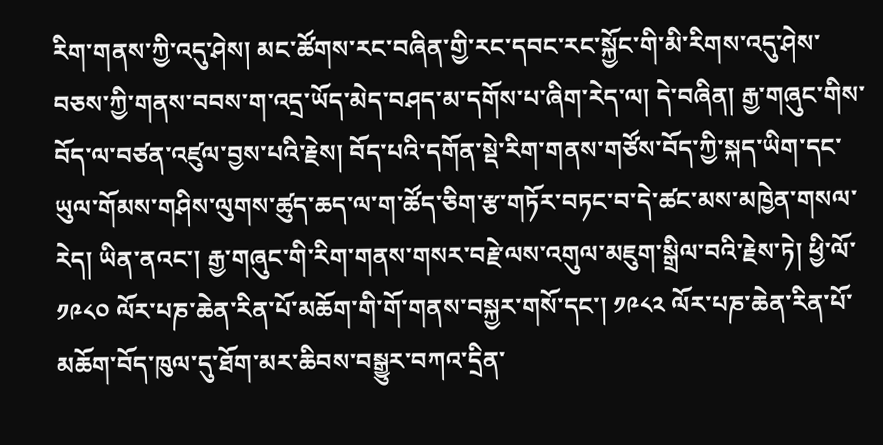རིག་གནས་ཀྱི་འདུ་ཤེས། མང་ཚོགས་རང་བཞིན་གྱི་རང་དབང་རང་སྐྱོང་གི་མི་རིགས་འདུ་ཤེས་བཅས་ཀྱི་གནས་བབས་ག་འདྲ་ཡོད་མེད་བཤད་མ་དགོས་པ་ཞིག་རེད་ལ། དེ་བཞིན། རྒྱ་གཞུང་གིས་བོད་ལ་བཙན་འཛུལ་བྱས་པའི་རྗེས། བོད་པའི་དགོན་སྡེ་རིག་གནས་གཙོས་བོད་ཀྱི་སྐད་ཡིག་དང་ཡུལ་གོམས་གཤིས་ལུགས་ཚུད་ཆད་ལ་ག་ཚོད་ཅིག་རྩ་གཏོར་བཏང་བ་དེ་ཚང་མས་མཁྱེན་གསལ་རེད། ཡིན་ནའང་། རྒྱ་གཞུང་གི་རིག་གནས་གསར་བརྗེ་ལས་འགུལ་མཇུག་སྒྲིལ་བའི་རྗེས་ཏེ། ཕྱི་ལོ་ ༡༩༨༠ ལོར་པཎ་ཆེན་རིན་པོ་མཆོག་གི་གོ་གནས་བསྐྱར་གསོ་དང་། ༡༩༨༢ ལོར་པཎ་ཆེན་རིན་པོ་མཆོག་བོད་ཁུལ་དུ་ཐོག་མར་ཆིབས་བསྒྱུར་བཀའ་དྲིན་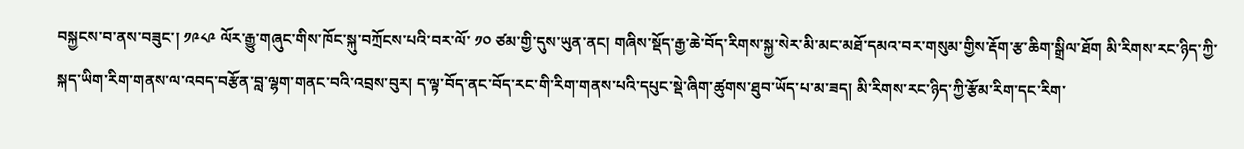བསྐྱངས་བ་ནས་བཟུང་། ༡༩༨༩ ལོར་རྒྱུ་གཞུང་གིས་ཁོང་སྐུ་བཀྲོངས་པའི་བར་ལོ་ ༡༠ ཙམ་གྱི་དུས་ཡུན་ནང། གཞིས་སྡོད་རྒྱ་ཆེ་བོད་རིགས་སྐྱ་སེར་མི་མང་མཐོ་དམའ་བར་གསུམ་གྱིས་རྡོག་རྩ་ཆིག་སྒྲིལ་ཐོག མི་རིགས་རང་ཉིད་ཀྱི་སྐད་ཡིག་རིག་གནས་ལ་འབད་བརྩོན་བླ་ལྷག་གནང་བའི་འབྲས་བུར། ད་ལྟ་བོད་ནང་བོད་རང་གི་རིག་གནས་པའི་དཔུང་སྡེ་ཞིག་ཚུགས་ཐུབ་ཡོད་པ་མ་ཟད། མི་རིགས་རང་ཉིད་ཀྱི་རྩོམ་རིག་དང་རིག་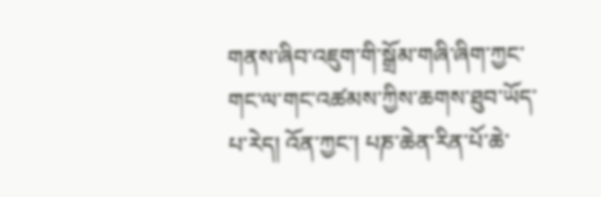གནས་ཞིབ་འཇུག་གི་སྒྲོམ་གཞི་ཞིག་ཀྱང་གང་ལ་གང་འཚམས་ཀྱིས་ཆགས་ཐུབ་ཡོད་པ་རེད། འོན་ཀྱང་། པཎ་ཆེན་རིན་པོ་ཆེ་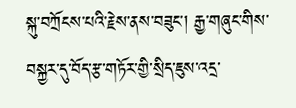སྐུ་བཀྲོངས་པའི་རྗེས་ནས་བཟུང་། རྒྱ་གཞུང་གིས་བསྐྱར་དུ་བོད་རྩ་གཏོར་གྱི་སྲིད་ཇུས་འདྲ་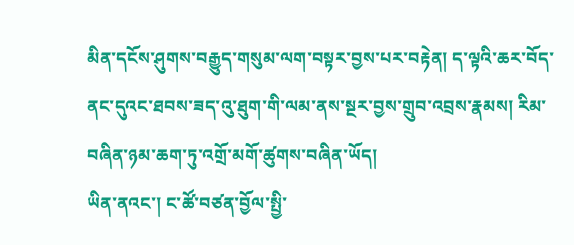མིན་དངོས་ཤུགས་བརྒྱུད་གསུམ་ལག་བསྟར་བྱས་པར་བརྟེན། ད་ལྟའི་ཆར་བོད་ནང་དུའང་ཐབས་ཟད་འུ་ཐུག་གི་ལམ་ནས་སྔར་བྱས་གྲུབ་འབྲས་རྣམས། རིམ་བཞིན་ཉམ་ཆག་ཏུ་འགྲོ་མགོ་ཚུགས་བཞིན་ཡོད།
ཡིན་ནའང་། ང་ཚོ་བཙན་བྱོལ་སྤྱི་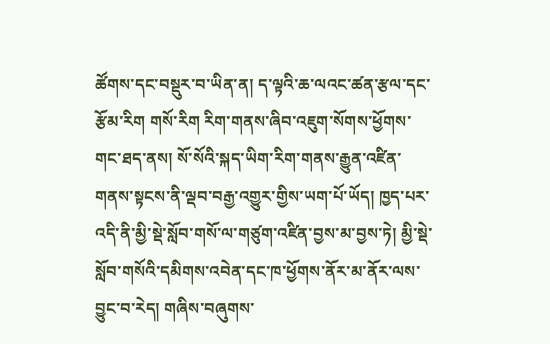ཚོགས་དང་བསྡུར་བ་ཡིན་ན། ད་ལྟའི་ཆ་ལའང་ཚན་རྩལ་དང་རྩོམ་རིག གསོ་རིག རིག་གནས་ཞིབ་འཇུག་སོགས་ཕྱོགས་གང་ཐད་ནས། སོ་སོའི་སྐད་ཡིག་རིག་གནས་རྒྱུན་འཛིན་གནས་སྟངས་ནི་ལྡབ་བརྒྱ་འགྱུར་གྱིས་ཡག་པོ་ཡོད། ཁྱད་པར་འདི་ནི་མྱི་སྡེ་སློབ་གསོ་ལ་གཙུག་འཛིན་བྱས་མ་བྱས་ཏེ། མྱི་སྡེ་སློབ་གསོའི་དམིགས་འབེན་དང་ཁ་ཕྱོགས་ནོར་མ་ནོར་ལས་བྱུང་བ་རེད། གཞིས་བཞུགས་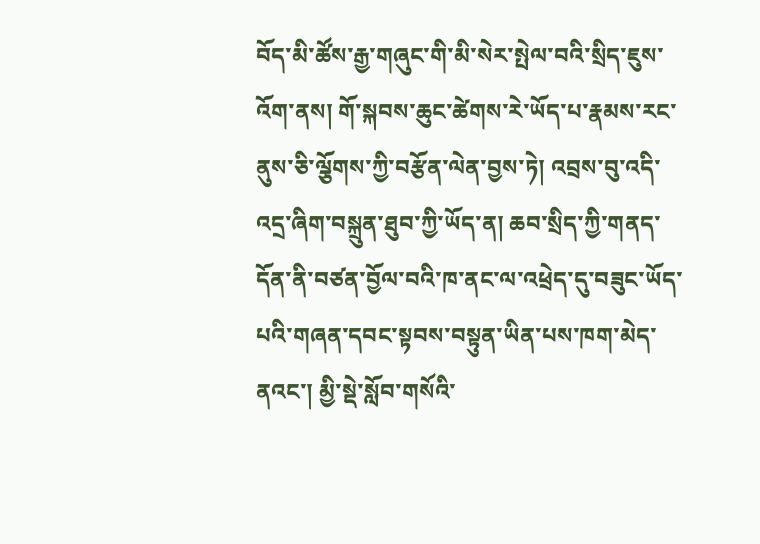བོད་མི་ཚོས་རྒྱ་གཞུང་གི་མི་སེར་སྤེལ་བའི་སྲིད་ཇུས་འོག་ནས། གོ་སྐབས་ཆུང་ཚེགས་རེ་ཡོད་པ་རྣམས་རང་ནུས་ཅི་ལྕོགས་ཀྱི་བརྩོན་ལེན་བྱས་ཏེ། འབྲས་བུ་འདི་འདྲ་ཞིག་བསྐྲུན་ཐུབ་ཀྱི་ཡོད་ན། ཆབ་སྲིད་ཀྱི་གནད་དོན་ནི་བཙན་བྱོལ་བའི་ཁ་ནང་ལ་འཕྲེད་དུ་བཟུང་ཡོད་པའི་གཞན་དབང་སྟབས་བསྟུན་ཡིན་པས་ཁག་མེད་ནའང་། མྱི་སྡེ་སློབ་གསོའི་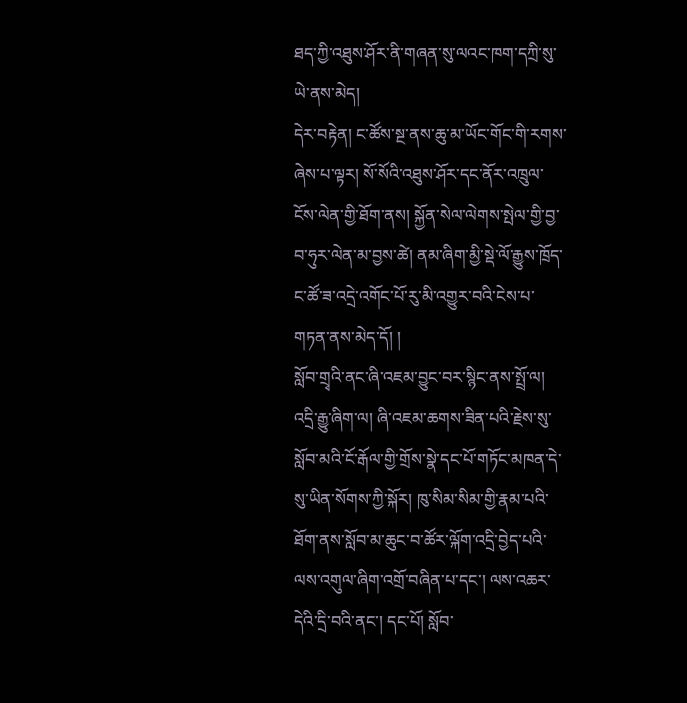ཐད་ཀྱི་འཐུས་ཤོར་ནི་གཞན་སུ་ལའང་ཁག་དཀྲི་སུ་ཡེ་ནས་མེད།
དེར་བརྟེན། ང་ཚོས་སྔ་ནས་ཆུ་མ་ཡོང་གོང་གི་རགས་ཞེས་པ་ལྟར། སོ་སོའི་འཐུས་ཤོར་དང་ནོར་འཁྲུལ་ངོས་ལེན་གྱི་ཐོག་ནས། སྐྱོན་སེལ་ལེགས་སྤེལ་གྱི་བྱ་བ་ཧུར་ལེན་མ་བྱས་ཚེ། ནམ་ཞིག་མྱི་སྡེ་ལོ་རྒྱུས་ཁྲོད་ང་ཚོ་ཟ་འདྲེ་འགོང་པོ་རུ་མི་འགྱུར་བའི་ངེས་པ་གཏན་ནས་མེད་དོ། །
སློབ་གྲྭའི་ནང་ཞི་འཇམ་བྱུང་བར་སྙིང་ནས་སྤྲོ་ལ། འདྲི་རྒྱུ་ཞིག་ལ། ཞི་འཇམ་ཆགས་ཟིན་པའི་རྗེས་སུ་སློབ་མའི་ངོ་རྒོལ་གྱི་གྲོས་སྣེ་དང་པོ་གཏོང་མཁན་དེ་སུ་ཡིན་སོགས་ཀྱི་སྐོར། ཁུ་སིམ་སིམ་གྱི་རྣམ་པའི་ཐོག་ནས་སློབ་མ་ཆུང་བ་ཚོར་ལྐོག་འདྲི་བྱེད་པའི་ལས་འགུལ་ཞིག་འགྲོ་བཞིན་པ་དང་། ལས་འཆར་དེའི་དྲི་བའི་ནང་། དང་པོ། སློབ་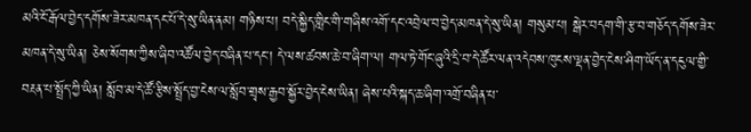མའི་ངོ་རྒོལ་བྱེད་དགོས་ཟེར་མཁན་དང་པོ་དེ་སུ་ཡིན་ནམ། གཉིས་པ། བདེ་སྐྱིད་གླིང་གི་གཞིས་འགོ་དང་འབྲེལ་བ་བྱེད་མཁན་དེ་སུ་ཡིན། གསུམ་པ། སྒེར་བདག་གི་རྩ་བ་གཅོད་དགོས་ཟེར་མཁན་དེ་སུ་ཡིན། ཅེས་སོགས་ཀྱིས་ཞིབ་འཚོལ་བྱེད་བཞིན་པ་དང་། དེ་ལས་ཚབས་ཆེ་བ་ཞིག་ལ། གལ་ཏེ་གོང་ཞུའི་དྲི་བ་དེ་ཚོར་ལན་འདེབས་ཁུངས་ལྡན་བྱེད་ངེས་ཤིག་ཡོད་ན་དངུལ་གྱི་བརྔན་པ་སྤྲོད་ཀྱི་ཡིན། སློབ་མ་དེ་ཚོ་རྩིས་སྤྲོད་བྱ་ངེས་ལ་སློབ་གྲྭས་རྒྱབ་སྐྱོར་བྱེད་ངེས་ཡིན། ཞེས་པའི་སྐད་ཆ་ཞིག་འགྲོ་བཞིན་པ་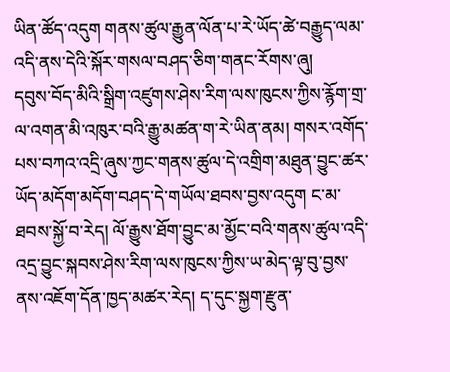ཡིན་ཚོད་འདུག གནས་ཚུལ་རྒྱུན་ལོན་པ་རེ་ཡོད་ཚེ་བརྒྱུད་ལམ་འདི་ནས་དེའི་སྐོར་གསལ་བཤད་ཅིག་གནང་རོགས་ཞུ།
དབུས་བོད་མིའི་སྒྲིག་འཛུགས་ཤེས་རིག་ལས་ཁུངས་ཀྱིས་རྙོག་གྲ་ལ་འགན་མི་འཁུར་བའི་རྒྱུ་མཚན་ག་རེ་ཡིན་ནམ། གསར་འགོད་པས་བཀའ་འདྲི་ཞུས་ཀྱང་གནས་ཚུལ་དེ་འགྲིག་མཐུན་བྱུང་ཚར་ཡོད་མདོག་མདོག་བཤད་དེ་གཡོལ་ཐབས་བྱས་འདུག ང་མ་ཐབས་སྐྱོ་བ་རེད། ལོ་རྒྱུས་ཐོག་བྱུང་མ་མྱོང་བའི་གནས་ཚུལ་འདི་འདྲ་བྱུང་སྐབས་ཤེས་རིག་ལས་ཁུངས་ཀྱིས་ཡ་མེད་ལྟ་བུ་བྱས་ནས་འཇོག་དོན་ཁྱད་མཚར་རེད། ད་དུང་སྐྱག་རྫུན་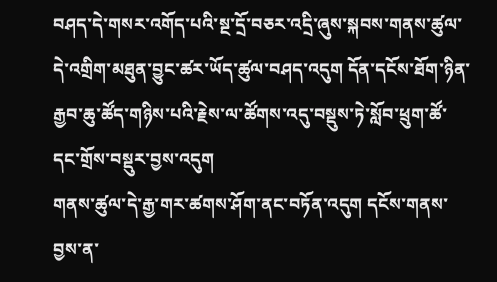བཤད་དེ་གསར་འགོད་པའི་སྔ་དྲོ་བཅར་འདྲི་ཞུས་སྐབས་གནས་ཚུལ་དེ་འགྲིག་མཐུན་བྱུང་ཚར་ཡོད་ཚུལ་བཤད་འདུག དོན་དངོས་ཐོག་ཉིན་རྒྱབ་ཆུ་ཚོད་གཉིས་པའི་རྗེས་ལ་ཚོགས་འདུ་བསྡུས་ཏེ་སློབ་ཕྲུག་ཚོ་དང་གྲོས་བསྡུར་བྱས་འདུག
གནས་ཚུལ་དེ་རྒྱ་གར་ཚགས་ཤོག་ནང་བཏོན་འདུག དངོས་གནས་བྱས་ན་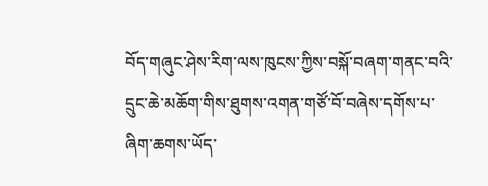བོད་གཞུང་ཤེས་རིག་ལས་ཁུངས་ཀྱིས་བསྐོ་བཞག་གནང་བའི་དྲུང་ཆེ་མཆོག་གིས་ཐུགས་འགན་གཙོ་བོ་བཞེས་དགོས་པ་ཞིག་ཆགས་ཡོད་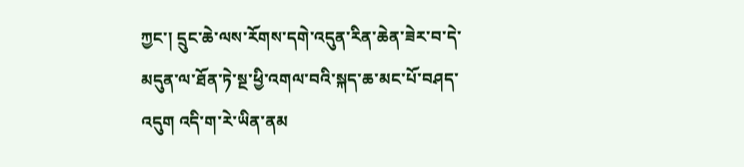ཀྱང་། དྲུང་ཆེ་ལས་རོགས་དགེ་འདུན་རིན་ཆེན་ཟེར་བ་དེ་མདུན་ལ་ཐོན་ཏེ་སྔ་ཕྱི་འགལ་བའི་སྐད་ཆ་མང་པོ་བཤད་འདུག འདི་ག་རེ་ཡིན་ནམ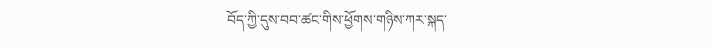བོད་ཀྱི་དུས་བབ་ཚང་གིས་ཕྱོགས་གཉིས་ཀར་སྐད་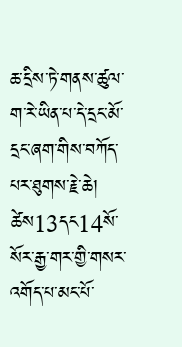ཆ་དྲིས་ཏེ་གནས་ཚུལ་ག་རེ་ཡིན་པ་དེ་དྲང་མོ་དྲང་ཞག་གིས་བཀོད་པར་ཐུགས་རྗེ་ཆེ། ཚེས13དང14སོ་སོར་རྒྱ་གར་གྱི་གསར་འགོད་པ་མང་པོ་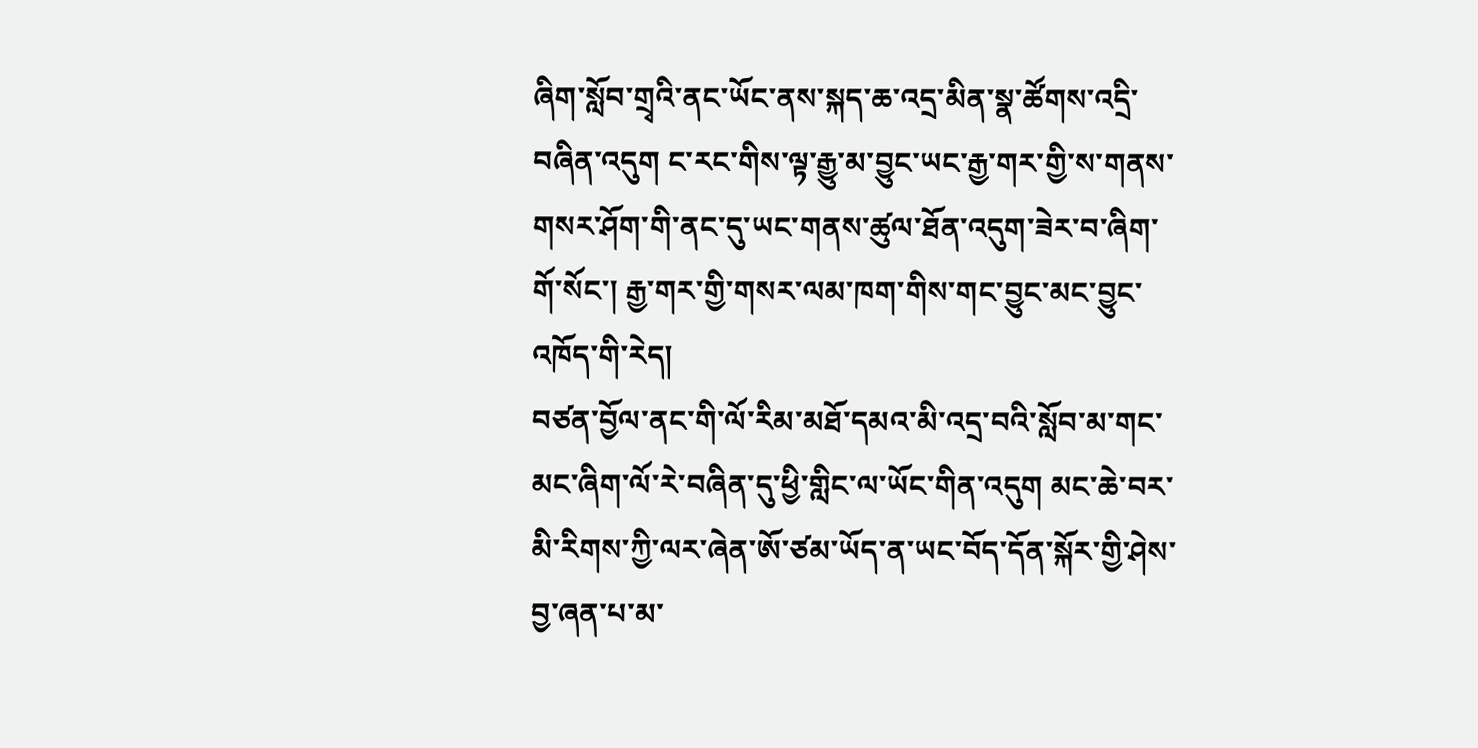ཞིག་སློབ་གྲྭའི་ནང་ཡོང་ནས་སྐད་ཆ་འདྲ་མིན་སྣ་ཚོགས་འདྲི་བཞིན་འདུག ང་རང་གིས་ལྟ་རྒྱུ་མ་བྱུང་ཡང་རྒྱ་གར་གྱི་ས་གནས་གསར་ཤོག་གི་ནང་དུ་ཡང་གནས་ཚུལ་ཐོན་འདུག་ཟེར་བ་ཞིག་གོ་སོང་། རྒྱ་གར་གྱི་གསར་ལམ་ཁག་གིས་གང་བྱུང་མང་བྱུང་འཁོད་གི་རེད།
བཙན་བྱོལ་ནང་གི་ལོ་རིམ་མཐོ་དམའ་མི་འདྲ་བའི་སློབ་མ་གང་མང་ཞིག་ལོ་རེ་བཞིན་དུ་ཕྱི་གླིང་ལ་ཡོང་གིན་འདུག མང་ཆེ་བར་མི་རིགས་ཀྱི་ལར་ཞེན་ཨོ་ཙམ་ཡོད་ན་ཡང་བོད་དོན་སྐོར་གྱི་ཤེས་བྱ་ཞན་པ་མ་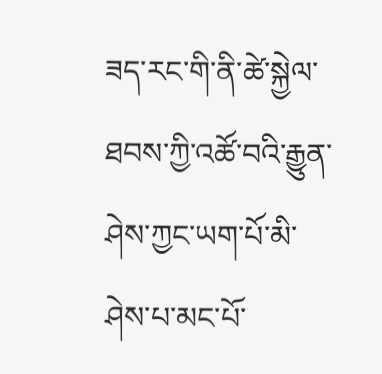ཟད་རང་གི་ནི་ཚེ་སྐྱེལ་ཐབས་ཀྱི་འཚོ་བའི་རྒྱུན་ཤེས་ཀྱང་ཡག་པོ་མི་ཤེས་པ་མང་པོ་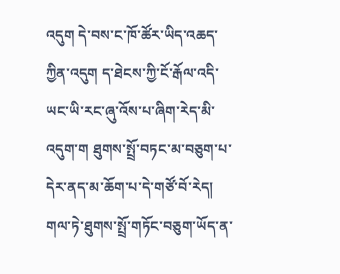འདུག དེ་བས་ང་ཁོ་ཚོར་ཡིད་འཆད་ཀྱིན་འདུག ད་ཐེངས་ཀྱི་ངོ་རྒོལ་འདི་ཡང་ཡི་རང་ཞུ་འོས་པ་ཞིག་རེད་མི་འདུག་ག ཐུགས་སྤྲོ་བཏང་མ་བཅུག་པ་དེར་ནད་མ་ཆོག་པ་དེ་གཙོ་བོ་རེད། གལ་ཏེ་ཐུགས་སྤྲོ་གཏོང་བཅུག་ཡོད་ན་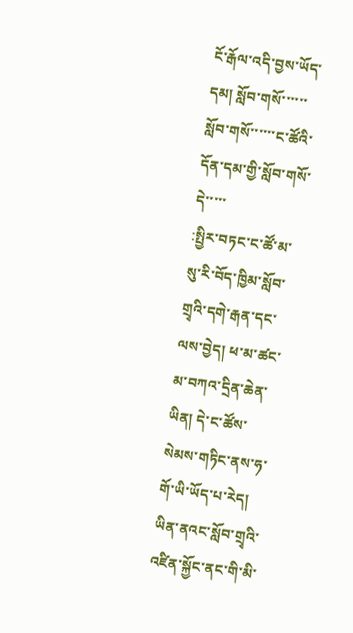ངོ་རྒོལ་འདི་བྱས་ཡོད་དམ། སློབ་གསོ་་་་་་སློབ་གསོ་་་་་་ང་ཚོའི་དོན་དམ་གྱི་སློབ་གསོ་དེ་་་་་
:སྤྱིར་བཏང་ང་ཚོ་མ་སུ་རི་བོད་ཁྱིམ་སློབ་གྲྭའི་དགེ་རྒན་དང་ལས་བྱེད། ཕ་མ་ཚང་མ་བཀའ་དྲིན་ཆེན་ཡིན། དེ་ང་ཚོས་སེམས་གཏིང་ནས་ཧ་གོ་ཡི་ཡོད་པ་རེད། ཡིན་ནའང་སློབ་གྲྭའི་འཛིན་སྐྱོང་ནང་གི་མི་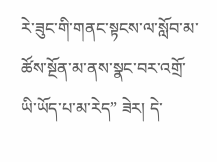རེ་ཟུང་གི་གནང་སྟངས་ལ་སློབ་མ་ཚོས་སྔོན་མ་ནས་སྣང་བར་འགྲོ་ཡི་ཡོད་པ་མ་རེད” ཟེར། དེ་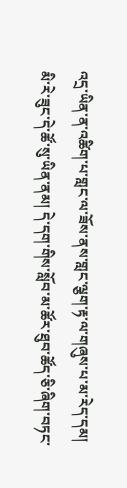འདྲ་ཡིན་ན་འཚིག་པ་གླང་ལ་ཟོས་ནས་གླང་ལྕག་རྟ་ལ་གཞུས་པ་མ་རེད་དམ།
མི་རེ་ཟུང་དེ་ཚོ་སུ་ཡིན་ནམ། དེ་དག་གིས་སློབ་མ་ཚོར་ཐུབ་ཚོད་ཅི་ཞིག་བཏང་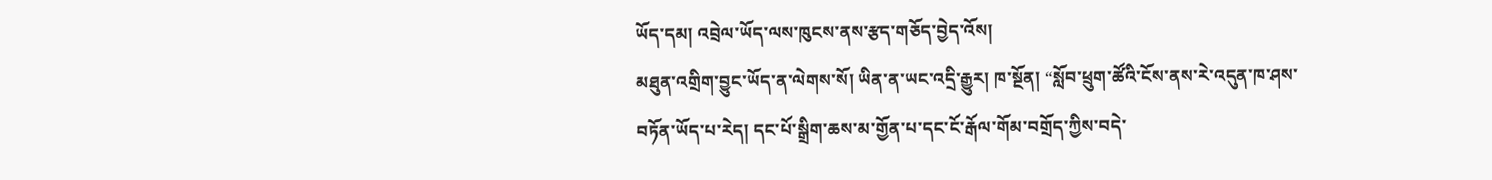ཡོད་དམ། འབྲེལ་ཡོད་ལས་ཁུངས་ནས་རྩད་གཅོད་བྱེད་འོས།
མཐུན་འགྲིག་བྱུང་ཡོད་ན་ལེགས་སོ། ཡིན་ན་ཡང་འདྲི་རྒྱུར། ཁ་སྔོན། “སློབ་ཕྲུག་ཚོའི་ངོས་ནས་རེ་འདུན་ཁ་ཤས་བཏོན་ཡོད་པ་རེད། དང་པོ་སྒྲིག་ཆས་མ་གྱོན་པ་དང་ངོ་རྒོལ་གོམ་བགྲོད་ཀྱིས་བདེ་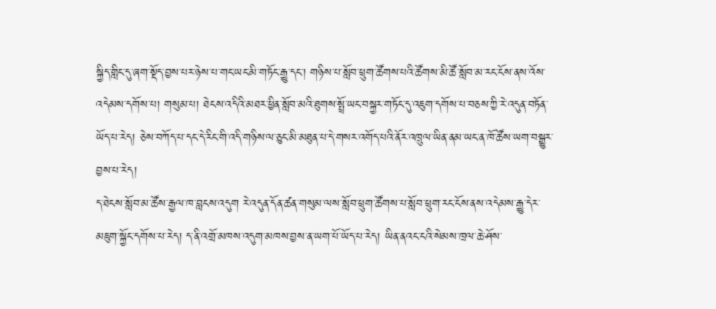སྐྱིད་གླིང་དུ་ཞག་སྡོད་བྱས་པར་ཉེས་པ་གང་ཡང་མི་གཏོང་རྒྱུ་དང་། གཉིས་པ་སློབ་ཕྲུག་ཚོགས་པའི་ཚོགས་མི་ཚོ་སློབ་མ་རང་ངོས་ནས་འོས་འདེམས་དགོས་པ། གསུམ་པ། ཐེངས་འདིའི་མཐར་ཕྱིན་སློབ་མའི་ཐུགས་སྤྲོ་ཡང་བསྐྱར་གཏོང་དུ་འཇུག་དགོས་པ་བཅས་ཀྱི་རེ་འདུན་བཏོན་ཡོད་པ་རེད། ཅེས་བཀོད་པ་དང་དེ་རིང་གི་འདི་གཉིས་ལ་ཅུང་མི་མཐུན་པ་དེ་གསར་འགོད་པའི་ནོར་འཁྲུལ་ཡིན་ནམ་ཡང་ན་ཁོ་ཚོས་ཡག་བསྒྱུར་བྱས་པ་རེད།
ད་ཐེངས་སློབ་མ་ཚོས་རྒྱལ་ཁ་བླངས་འདུག རེ་འདུན་དོན་ཚན་གསུམ་ལས་སློབ་ཕྲུག་ཚོགས་པ་སློབ་ཕྲུག་རང་ངོས་ནས་འདེམས་རྒྱུ་དེར་མཇུག་སྐྱོང་དགོས་པ་རེད། ད་ནི་འགྲོ་མཁས་འདུག་མཁས་བྱས་ན་ཡག་པོ་ཡོད་པ་རེད། ཡིན་ནའང་ངའི་སེམས་ཁྲལ་ཆེ་ཤོས་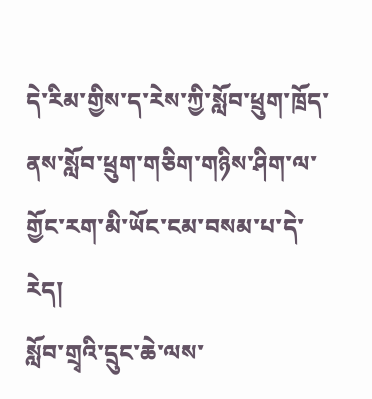དེ་རིམ་གྱིས་ད་རེས་ཀྱི་སློབ་ཕྲུག་ཁྲོད་ནས་སློབ་ཕྲུག་གཅིག་གཉིས་ཤིག་ལ་གྱོང་རག་མི་ཡོང་ངམ་བསམ་པ་དེ་རེད།
སློབ་གྲྭའི་དྲུང་ཆེ་ལས་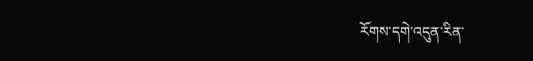རོགས་དགེ་འདུན་རིན་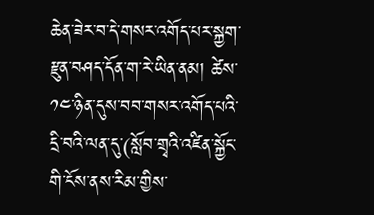ཆེན་ཟེར་བ་དེ་གསར་འགོད་པར་སྐྱག་རྫུན་བཤད་དོན་ག་རེ་ཡིན་ནམ། ཚེས་ ༡༤་ཉིན་དུས་བབ་གསར་འགོད་པའི་དྲི་བའི་ལན་དུ་(སློབ་གྲྭའི་འཛིན་སྐྱོང་གི་ངོས་ནས་རིམ་གྱིས་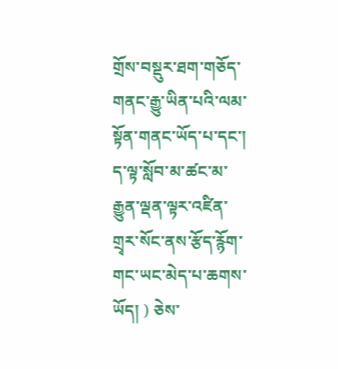གྲོས་བསྡུར་ཐག་གཅོད་གནང་རྒྱུ་ཡིན་པའི་ལམ་སྟོན་གནང་ཡོད་པ་དང་། ད་ལྟ་སློབ་མ་ཚང་མ་རྒྱུན་ལྡན་ལྟར་འཛིན་གྲྭར་སོང་ནས་རྩོད་རྙོག་གང་ཡང་མེད་པ་ཆགས་ཡོད། ) ཅེས་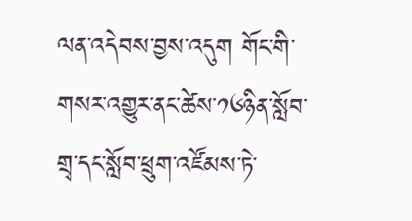ལན་འདེབས་བྱས་འདུག གོང་གི་གསར་འགྱུར་ནང་ཚེས་༡༦ཉིན་སློབ་གྲྭ་དང་སློབ་ཕྲུག་འཛོམས་ཏེ་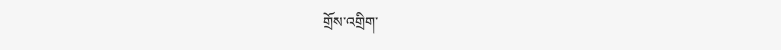གྲོས་འགྲིག་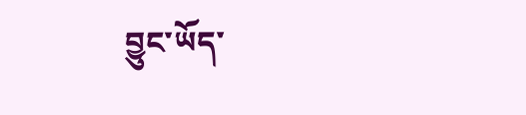བྱུང་ཡོད་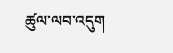ཚུལ་ལབ་འདུག